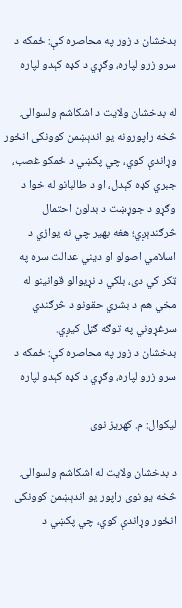بدخشان د زور په محاصره کې: ځمکه د سرو زرو لپاره، وګړي د کډه کېدو لپاره

له بدخشان ولايت د اشکاشم ولسوالۍ څخه راپورونه يو اندېښمن کوونکی انځور وړاندې کوي، چي پکښي د ځمکو غصب، جبري کډه کېدل، او د طالبانو له خوا د وګړو د جوړښت د بدلون احتمال څرګندېږي؛ هغه بهير چي نه يوازي د اسلامي اصولو او ديني عدالت سره په ټکر کي دی، بلکي د نړيوالو قوانينو له مخي هم د بشري حقونو د څرګندي سرغړوني په توګه ګڼل کيږي.
بدخشان د زور په محاصره کې: ځمکه د سرو زرو لپاره، وګړي د کډه کېدو لپاره

ليکوال: م. کهريز نوی

د بدخشان ولايت له اشکاشم ولسوالۍ څخه يو نوی راپور يو اندېښمن کوونکی انځور وړاندې کوي، چي پکښي د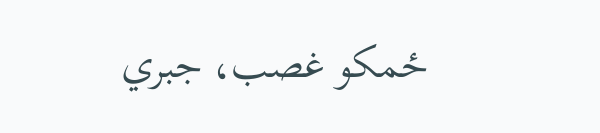ځمکو غصب، جبري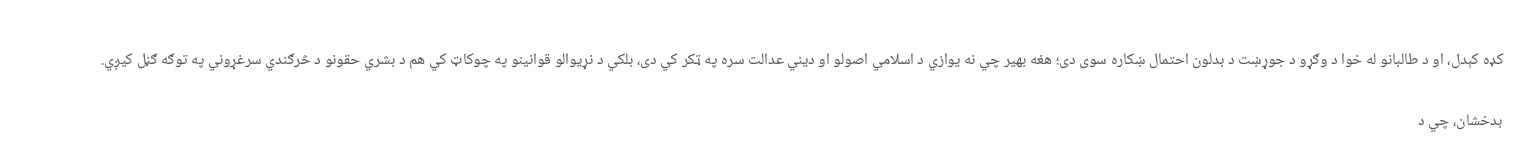کډه کېدل، او د طالبانو له خوا د وګړو د جوړښت د بدلون احتمال ښکاره سوی دی؛ هغه بهير چي نه يوازي د اسلامي اصولو او ديني عدالت سره په ټکر کي دی، بلکي د نړيوالو قوانينو په چوکاټ کي هم د بشري حقونو د څرګندي سرغړوني په توګه ګڼل کيږي.

بدخشان، چي د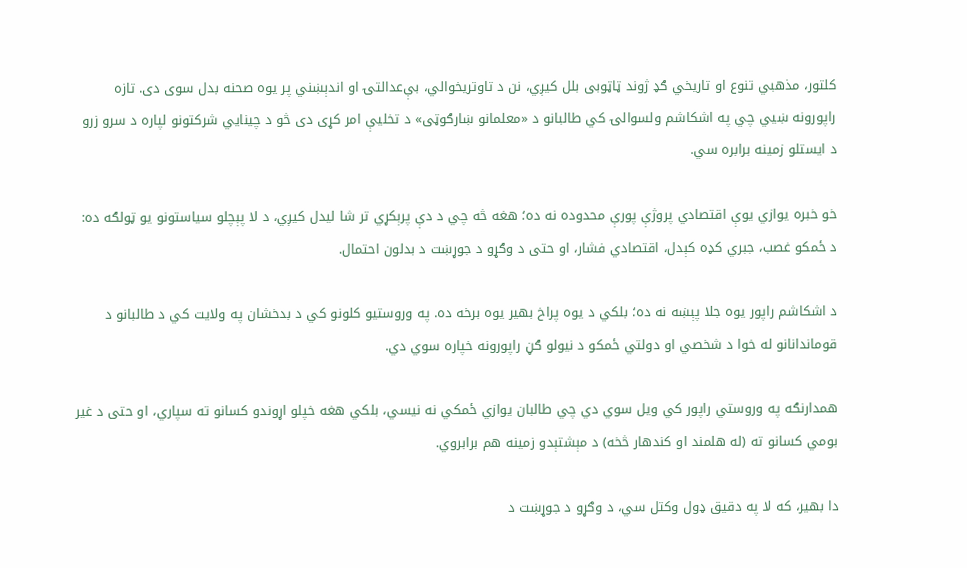کلتور، مذهبي تنوع او تاريخي ګډ ژوند ټاټوبی بلل کيږي، نن د تاوتريخوالي، بې‌عدالتۍ او اندېښني پر يوه صحنه بدل سوی دی. تازه راپورونه ښيي چي په اشکاشم ولسوالۍ کي طالبانو د «معلمانو ښارګوټی» د تخليې امر کړی دی څو د چينايي شرکتونو لپاره د سرو زرو د ايستلو زمينه برابره سي.

خو خبره يوازي يوې اقتصادي پروژې پورې محدوده نه ده؛ هغه څه چي د دې پرېکړي تر شا ليدل کيږي، د لا پېچلو سياستونو يو ټولګه ده: د ځمکو غصب، جبري کډه کېدل، اقتصادي فشار، او حتی د وګړو د جوړښت د بدلون احتمال.

د اشکاشم راپور يوه جلا پېښه نه ده؛ بلکي د يوه پراخ بهير يوه برخه ده. په وروستيو کلونو کي د بدخشان په ولايت کي د طالبانو د قوماندانانو له خوا د شخصي او دولتي ځمکو د نيولو ګڼ راپورونه خپاره سوي دي.

همدارنګه په وروستي راپور کي ويل سوي دي چي طالبان يوازي ځمکي نه نيسي، بلکي هغه خپلو اړوندو کسانو ته سپاري، او حتی د غير بومي کسانو ته (له هلمند او کندهار څخه) د مېشتېدو زمينه هم برابروي.

دا بهير، که لا په دقيق ډول وکتل سي، د وګړو د جوړښت د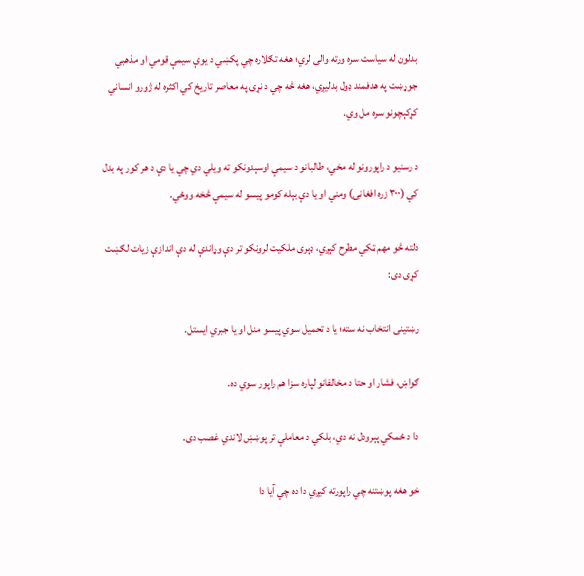بدلون له سياست سره ورته والی لري؛ هغه تګلاره چي پکښي د يوې سيمې قومي او مذهبي جوړښت په هدفمند ډول بدليږي، هغه څه چي د نړۍ په معاصر تاريخ کي اکثره له ژورو انساني کړکېچونو سره مل وي.

د رسنيو د راپورونو له مخي، طالبانو د سيمې اوسېدونکو ته ويلي دي چي يا دې د هر کور په بدل کي (۳۰۰ زره افغانۍ) ومني او يا دې بېله کومو پيسو له سيمې څخه ووځي.

دلته څو مهم ټکي مطرح کېږي، ډېری ملکيت لرونکو تر دې وړاندې له دې اندازې زيات لګښت کړی دی:

رښتينی انتخاب نه سته؛ يا د تحميل سوي پيسو منل او يا جبري ايستل.

ګواښ، فشار او حتا د مخالفانو لپاره سزا هم راپور سوي ده.

دا د ځمکي پېرودل نه دي، بلکي د معاملې تر پوښښ لاندي غصب دی.

خو هغه پوښتنه چي راپورته کيږي دا ده چي آيا دا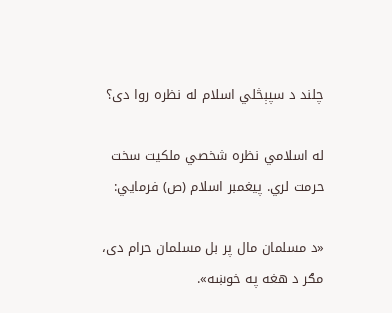چلند د سپېڅلي اسلام له نظره روا دی؟

له اسلامي نظره شخصي ملکيت سخت حرمت لري. پيغمبر اسلام (ص) فرمايي:

«د مسلمان مال پر بل مسلمان حرام دی، مګر د هغه په خوښه».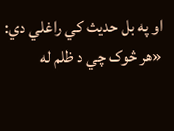او په بل حديث کي راغلي دي:
«هر څوک چي د ظلم له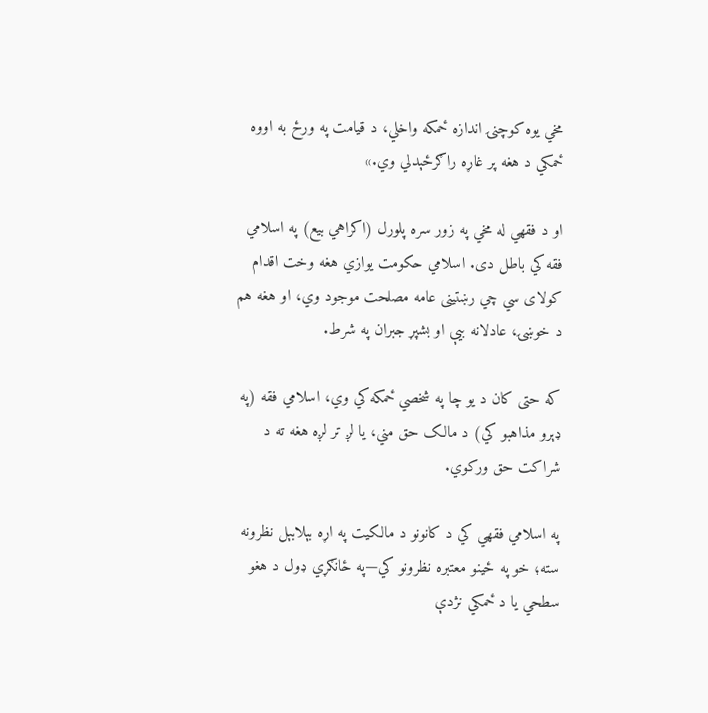مخي يوه کوچنۍ اندازه ځمکه واخلي، د قيامت په ورځ به اووه ځمکي د هغه پر غاړه راګرځېدلي وي.»

او د فقهي له مخي په زور سره پلورل (اکراهي بيع) په اسلامي فقه کي باطل دی. اسلامي حکومت يوازي هغه وخت اقدام کولای سي چي رښتينی عامه مصلحت موجود وي، او هغه هم د خوښۍ، عادلانه بيې او بشپړ جبران په شرط.

که حتی کان د يو چا په شخصي ځمکه کي وي، اسلامي فقه (په ډېرو مذاهبو کي) د مالک حق مني، يا لږ تر لږه هغه ته د شراکت حق ورکوي.

په اسلامي فقهي کي د کانونو د مالکيت په اړه بېلابېل نظرونه سته؛ خو په ځينو معتبره نظرونو کي—په ځانګړي ډول د هغو سطحي يا د ځمکي نژدې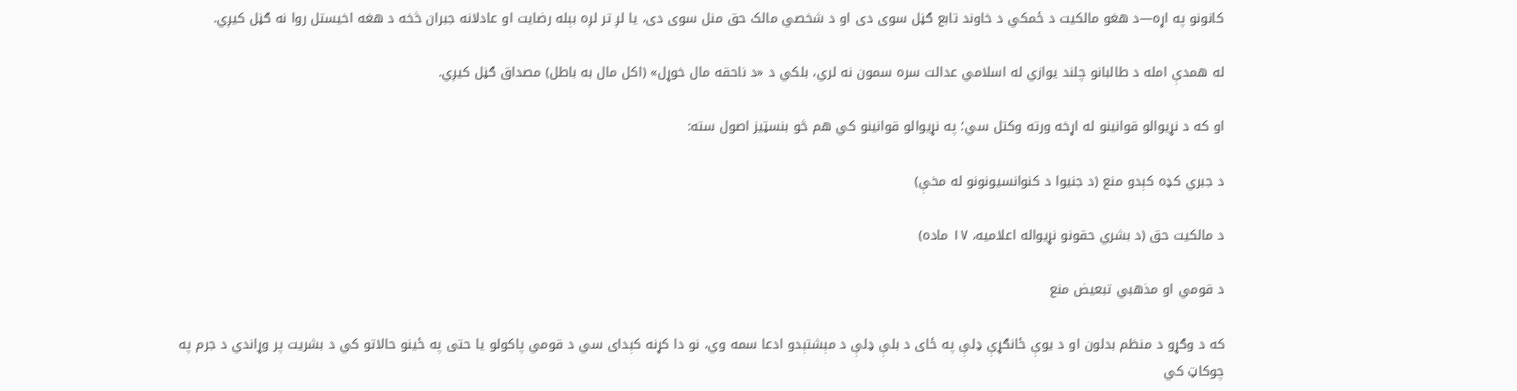کانونو په اړه—د هغو مالکيت د ځمکي د خاوند تابع ګڼل سوی دی او د شخصي مالک حق منل سوی دی، يا لږ تر لږه بېله رضایت او عادلانه جبران څخه د هغه اخيستل روا نه ګڼل کيږي.

له همدې امله د طالبانو چلند يوازي له اسلامي عدالت سره سمون نه لري، بلکي د «د ناحقه مال خوړل» (اکل مال به باطل) مصداق ګڼل کيږي.

او که د نړيوالو قوانينو له اړخه ورته وکتل سي؛ په نړيوالو قوانينو کي هم څو بنسټیز اصول سته:

د جبري کډه کېدو منع (د جنيوا د کنوانسيونونو له مخې)

د مالکيت حق (د بشري حقونو نړيواله اعلاميه، ۱۷ ماده)

د قومي او مذهبي تبعيض منع

که د وګړو د منظم بدلون او د يوې ځانګړې ډلې په ځای د بلې ډلې د مېشتېدو ادعا سمه وي، نو دا کړنه کېدای سي د قومي پاکولو يا حتی په ځينو حالاتو کي د بشريت پر وړاندي د جرم په چوکاټ کي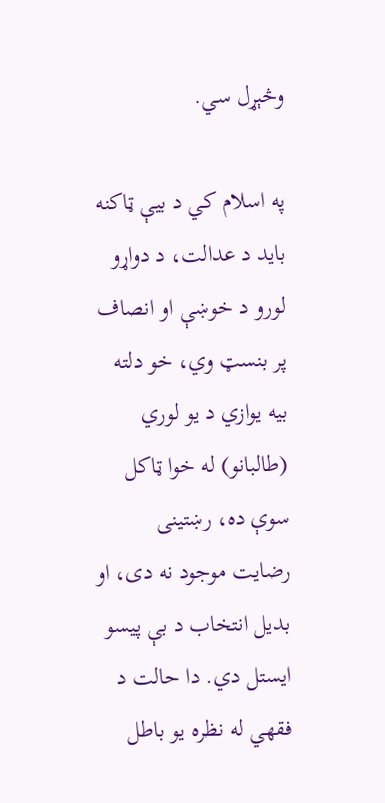وڅېړل سي.

په اسلام کي د بيې ټاکنه بايد د عدالت، د دواړو لورو د خوښې او انصاف پر بنسټ وي، خو دلته بيه يوازي د يو لوري (طالبانو) له خوا ټاکل سوې ده، رښتينی رضایت موجود نه دی، او بديل انتخاب د بې پيسو ايستل دي. دا حالت د فقهي له نظره يو باطل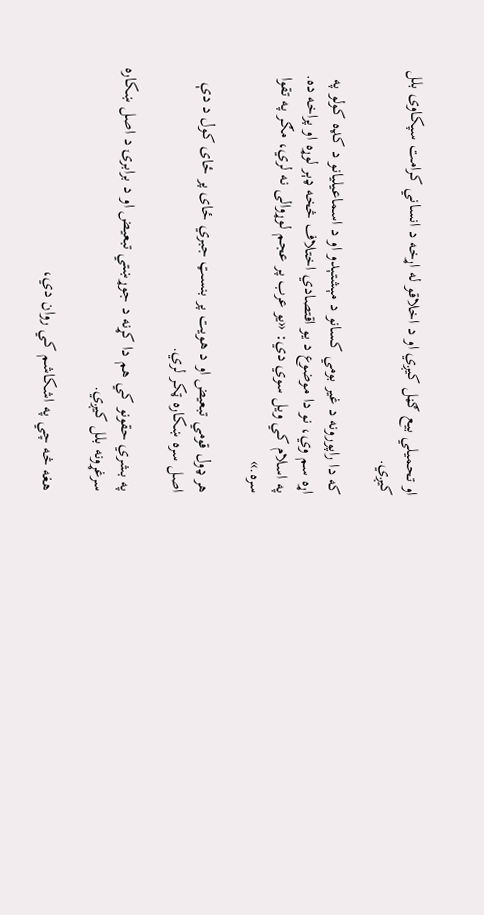او تحميلي بيع ګڼل کيږي او د اخلاقو له اړخه د انساني کرامت سپکاوی بلل کيږي.

که دا راپورونه د غير بومي کسانو د مېشتېدو او د اسماعيليانو د کډه کولو په اړه سم وي، نو دا موضوع د يو اقتصادي اختلاف څخه ډېر لوړه او پراخه ده. په اسلام کي ويل سوي دي: «يو عرب پر عجم لوړوالی نه لري، مګر په تقوا سره.»

هر ډول قومي تبعيض او د هويت پر بنسټ جبري ځای پر ځای کول د دې اصل سره ښکاره ټکر لري.

په بشري حقونو کي هم دا کړنه د جوړښتي تبعيض او د برابرۍ د اصل ښکاره سرغړونه بلل کيږي.

هغه څه چي په اشکاشم کي روان دي،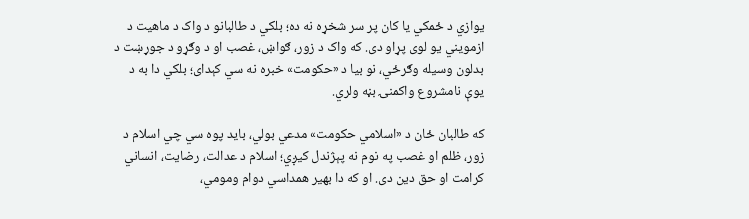يوازي د ځمکي يا کان پر سر شخړه نه ده؛ بلکي د طالبانو د واک د ماهيت د ازمويني يو لوی پړاو دی. که واک د زور، ګواښ، غصب او د وګړو د جوړښت د بدلون وسيله وګرځي، نو بيا د «حکومت» خبره نه سي کېدای؛ بلکي دا به د يوې نامشروع واکمنۍ بڼه ولري.

که طالبان ځان د «اسلامي حکومت» مدعي بولي، بايد پوه سي چي اسلام د زور، ظلم او غصب په نوم نه پېژندل کيږي؛ اسلام د عدالت، رضايت، انساني کرامت او حق دين دی. او که دا بهير همداسي دوام ومومي،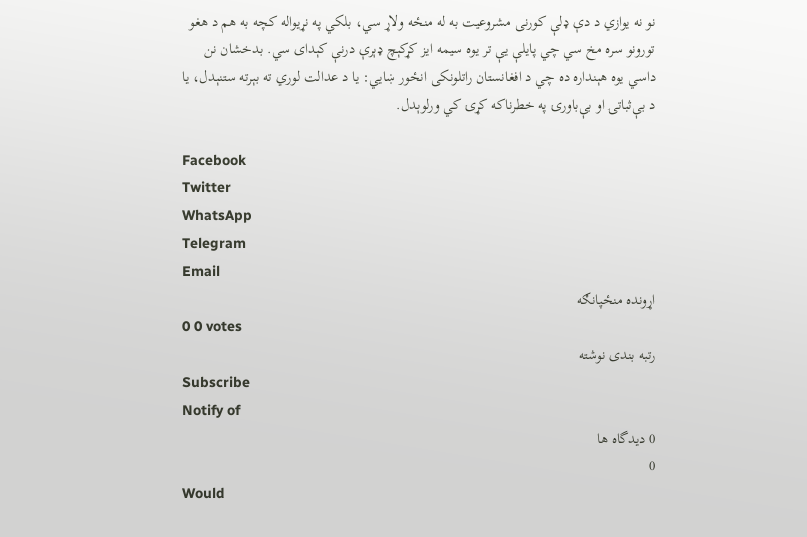نو نه يوازي د دې ډلې کورنی مشروعيت به له منځه ولاړ سي، بلکي په نړيواله کچه به هم د هغو تورونو سره مخ سي چي پايلې يې تر يوه سيمه ايز کړکېچ ډېرې درنې کېدای سي. بدخشان نن داسي يوه هېنداره ده چي د افغانستان راتلونکی انځور ښايي: يا د عدالت لوري ته بېرته ستنېدل، يا د بې‌ثباتۍ او بې‌باورۍ په خطرناکه کړۍ کي ورلوېدل.

Facebook
Twitter
WhatsApp
Telegram
Email
اړونده منځپانګه
0 0 votes
رتبه بندی نوشته
Subscribe
Notify of
0 دیدگاه ها
0
Would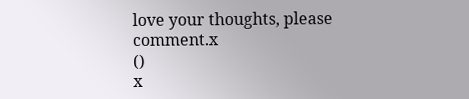love your thoughts, please comment.x
()
x